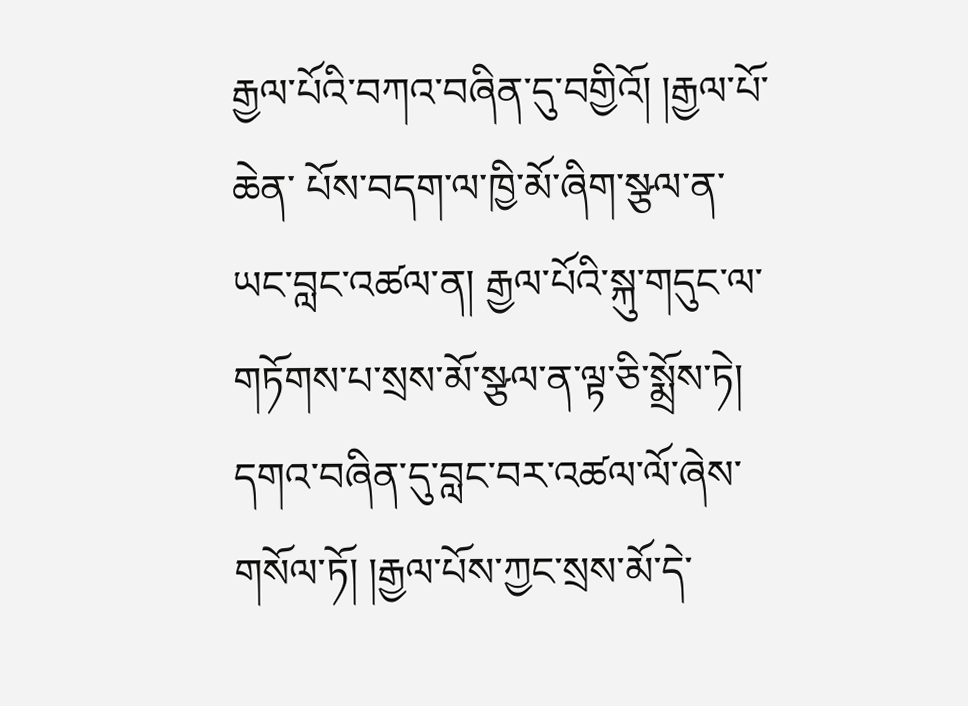རྒྱལ་པོའི་བཀའ་བཞིན་དུ་བགྱིའོ། །རྒྱལ་པོ་ཆེན་ པོས་བདག་ལ་ཁྱི་མོ་ཞིག་སྩལ་ན་ཡང་བླང་འཚལ་ན། རྒྱལ་པོའི་སྐུ་གདུང་ལ་གཏོགས་པ་སྲས་མོ་སྩལ་ན་ལྟ་ཅི་སྨྲོས་ཏེ། དགའ་བཞིན་དུ་བླང་བར་འཚལ་ལོ་ཞེས་གསོལ་ཏོ། །རྒྱལ་པོས་ཀྱང་སྲས་མོ་དེ་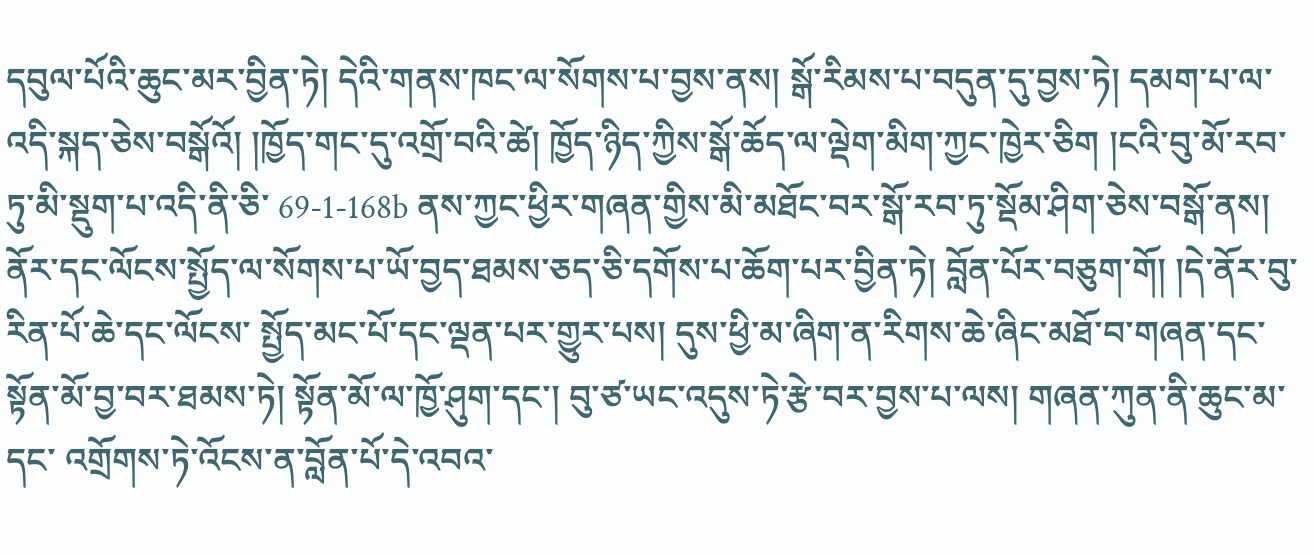དབུལ་པོའི་ཆུང་མར་བྱིན་ཏེ། དེའི་གནས་ཁང་ལ་སོགས་པ་བྱས་ནས། སྒོ་རིམས་པ་བདུན་དུ་བྱས་ཏེ། དམག་པ་ལ་འདི་སྐད་ཅེས་བསྒོའོ། །ཁྱོད་གང་དུ་འགྲོ་བའི་ཚེ། ཁྱོད་ཉིད་ཀྱིས་སྒོ་ཆོད་ལ་ལྡེག་མིག་ཀྱང་ཁྱེར་ཅིག །ངའི་བུ་མོ་རབ་ཏུ་མི་སྡུག་པ་འདི་ནི་ཅི་ 69-1-168b ནས་ཀྱང་ཕྱིར་གཞན་གྱིས་མི་མཐོང་བར་སྒོ་རབ་ཏུ་སྡོམ་ཤིག་ཅེས་བསྒོ་ནས། ནོར་དང་ལོངས་སྤྱོད་ལ་སོགས་པ་ཡོ་བྱད་ཐམས་ཅད་ཅི་དགོས་པ་ཆོག་པར་བྱིན་ཏེ། བློན་པོར་བཅུག་གོ། །དེ་ནོར་བུ་རིན་པོ་ཆེ་དང་ལོངས་ སྤྱོད་མང་པོ་དང་ལྡན་པར་གྱུར་པས། དུས་ཕྱི་མ་ཞིག་ན་རིགས་ཆེ་ཞིང་མཐོ་བ་གཞན་དང་སྟོན་མོ་བྱ་བར་ཐམས་ཏེ། སྟོན་མོ་ལ་ཁྱོ་ཤུག་དང་། བུ་ཙ་ཡང་འདུས་ཏེ་རྩེ་བར་བྱས་པ་ལས། གཞན་ཀུན་ནི་ཆུང་མ་དང་ འགྲོགས་ཏེ་འོངས་ན་བློན་པོ་དེ་འབའ་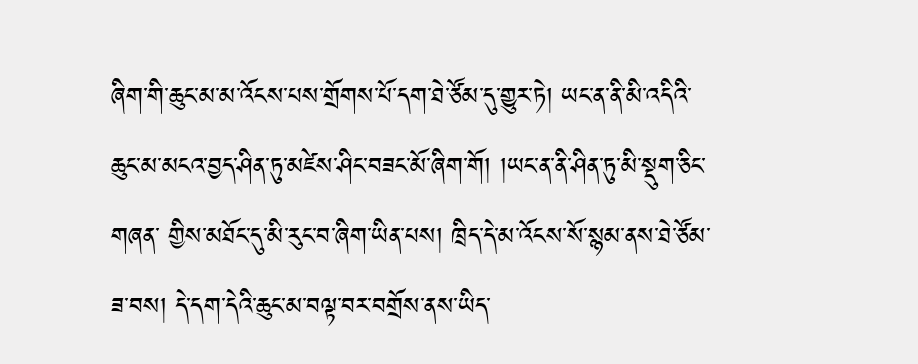ཞིག་གི་ཆུང་མ་མ་འོངས་པས་གྲོགས་པོ་དག་ཐེ་ཙོམ་དུ་གྱུར་ཏེ། ཡང་ན་ནི་མི་འདིའི་ཆུང་མ་མངའ་བྱད་ཤིན་ཏུ་མཛེས་ཤིང་བཟང་མོ་ཞིག་གོ། །ཡང་ན་ནི་ཤིན་ཏུ་མི་སྡུག་ཅིང་གཞན་ གྱིས་མཐོང་དུ་མི་རུང་བ་ཞིག་ཡིན་པས། ཁྲིད་དེ་མ་འོངས་སོ་སྙམ་ནས་ཐེ་ཙོམ་ཟ་བས། དེ་དག་དེའི་ཆུང་མ་བལྟ་བར་བགྲོས་ནས་ཡིད་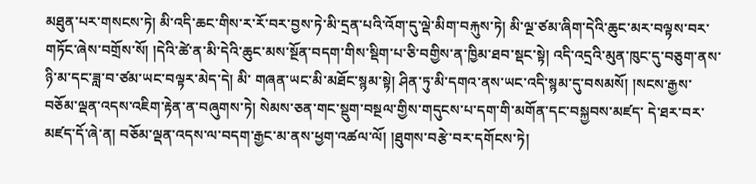མཐུན་པར་གསངས་ཏེ། མི་འདི་ཆང་གིས་ར་རོ་བར་བྱས་ཏེ་མི་དྲན་པའི་འོག་དུ་ལྡེ་མིག་བརྐུས་ཏེ། མི་ལྔ་ཙམ་ཞིག་དེའི་ཆུང་མར་བལྟས་བར་གཏོང་ཞེས་བགྲོས་སོ། །དེའི་ཚེ་ན་མི་དེའི་ཆུང་མས་སྔོན་བདག་གིས་སྡིག་པ་ཅི་བགྱིས་ན་ཁྱིམ་ཐབ་སྡང་སྟེ། འདི་འདྲའི་མུན་ཁུང་དུ་བཅུག་ནས་ཉི་མ་དང་ཟླ་བ་ཙམ་ཡང་བལྟར་མེད་དེ། མི་ གཞན་ཡང་མི་མཐོང་སྙམ་སྟེ། ཤིན་ཏུ་མི་དགའ་ནས་ཡང་འདི་སྙམ་དུ་བསམསོ། །སངས་རྒྱས་བཅོམ་ལྡན་འདས་འཇིག་རྟེན་ན་བཞུགས་ཏེ། སེམས་ཅན་གང་སྡུག་བསྔལ་གྱིས་གདུངས་པ་དག་གི་མགོན་དང་བསྐྱབས་མཛད་ དེ་ཐར་བར་མཛད་དོ་ཞེ་ན། བཅོམ་ལྡན་འདས་ལ་བདག་རྒྱང་མ་ནས་ཕྱག་འཚལ་ལོ། །ཐུགས་བརྩེ་བར་དགོངས་ཏེ།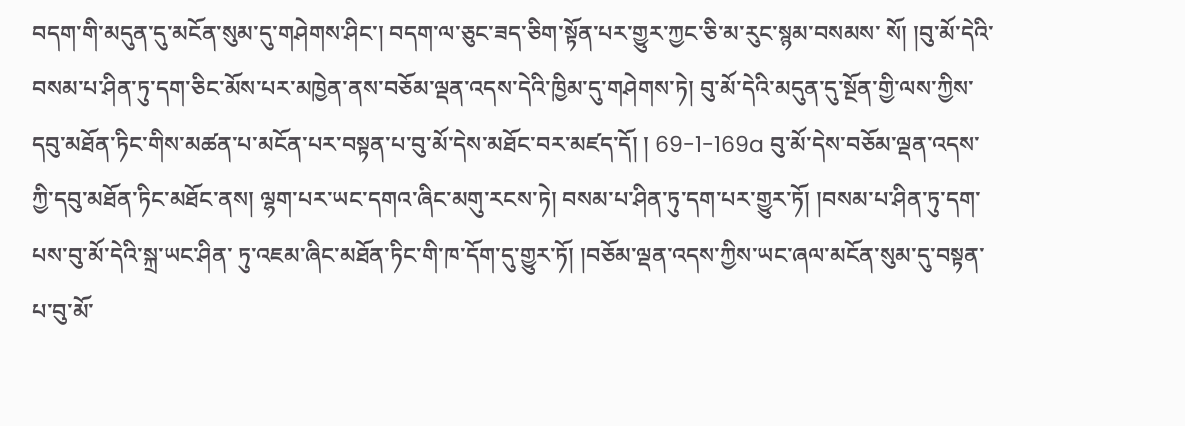བདག་གི་མདུན་དུ་མངོན་སུམ་དུ་གཤེགས་ཤིང་། བདག་ལ་ཅུང་ཟད་ཅིག་སྟོན་པར་གྱུར་ཀྱང་ཅི་མ་རུང་སྙམ་བསམས་ སོ། །བུ་མོ་དེའི་བསམ་པ་ཤིན་ཏུ་དག་ཅིང་མོས་པར་མཁྱེན་ནས་བཅོམ་ལྡན་འདས་དེའི་ཁྱིམ་དུ་གཤེགས་ཏེ། བུ་མོ་དེའི་མདུན་དུ་སྔོན་གྱི་ལས་ཀྱིས་དབུ་མཐོན་ཏིང་གིས་མཚན་པ་མངོན་པར་བསྟན་པ་བུ་མོ་དེས་མཐོང་བར་མཛད་དོ། ། 69-1-169a བུ་མོ་དེས་བཅོམ་ལྡན་འདས་ཀྱི་དབུ་མཐོན་ཏིང་མཐོང་ནས། ལྷག་པར་ཡང་དགའ་ཞིང་མགུ་རངས་ཏེ། བསམ་པ་ཤིན་ཏུ་དག་པར་གྱུར་ཏོ། །བསམ་པ་ཤིན་ཏུ་དག་པས་བུ་མོ་དེའི་སྐྲ་ཡང་ཤིན་ ཏུ་འཇམ་ཞིང་མཐོན་ཏིང་གི་ཁ་དོག་དུ་གྱུར་ཏོ། །བཅོམ་ལྡན་འདས་ཀྱིས་ཡང་ཞལ་མངོན་སུམ་དུ་བསྟན་པ་བུ་མོ་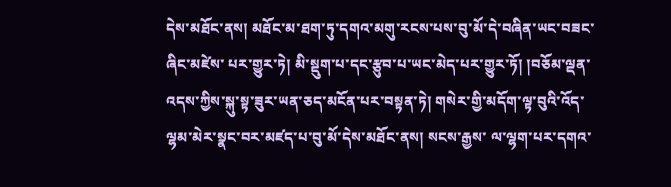དེས་མཐོང་ནས། མཐོང་མ་ཐག་ཏུ་དགའ་མགུ་རངས་པས་བུ་མོ་དེ་བཞིན་ཡང་བཟང་ཞིང་མཛེས་ པར་གྱུར་ཏེ། མི་སྡུག་པ་དང་རྩུབ་པ་ཡང་མེད་པར་གྱུར་ཏོ། །བཅོམ་ལྡན་འདས་ཀྱིས་སྐུ་སྟ་ཟུར་ཡན་ཅད་མངོན་པར་བསྟན་ཏེ། གསེར་གྱི་མདོག་ལྟ་བུའི་འོད་ལྷམ་མེར་སྣང་བར་མཛད་པ་བུ་མོ་དེས་མཐོང་ནས། སངས་རྒྱས་ ལ་ལྷག་པར་དགའ་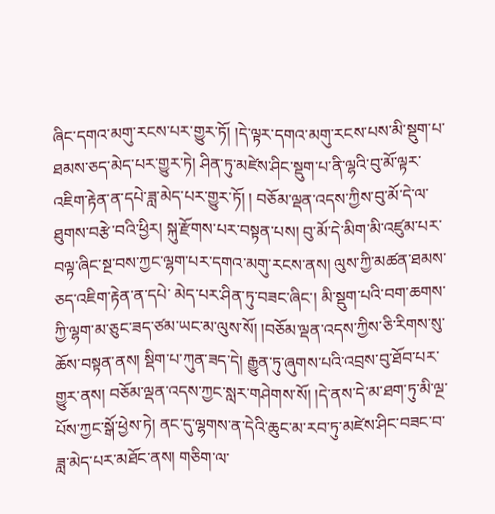ཞིང་དགའ་མགུ་རངས་པར་གྱུར་ཏོ། །དེ་ལྟར་དགའ་མགུ་རངས་པས་མི་སྡུག་པ་ཐམས་ཅད་མེད་པར་གྱུར་ཏེ། ཤིན་ཏུ་མཛེས་ཤིང་སྡུག་པ་ནི་ལྷའི་བུ་མོ་ལྟར་འཇིག་རྟེན་ན་དཔེ་ཟླ་མེད་པར་གྱུར་ཏོ། ། བཅོམ་ལྡན་འདས་ཀྱིས་བུ་མོ་དེ་ལ་ཐུགས་བརྩེ་བའི་ཕྱིར། སྐུ་རྫོགས་པར་བསྟན་པས། བུ་མོ་དེ་མིག་མི་འཛུམ་པར་བལྟ་ཞིང་སྔ་བས་ཀྱང་ལྷག་པར་དགའ་མགུ་རངས་ནས། ལུས་ཀྱི་མཚན་ཐམས་ཅད་འཇིག་རྟེན་ན་དཔེ་ མེད་པར་ཤིན་ཏུ་བཟང་ཞིང་། མི་སྡུག་པའི་བག་ཆགས་ཀྱི་ལྷག་མ་ཅུང་ཟད་ཙམ་ཡང་མ་ལུས་སོ། །བཅོམ་ལྡན་འདས་ཀྱིས་ཅི་རིགས་སུ་ཆོས་བསྟན་ནས། སྡིག་པ་ཀུན་ཟད་དེ། རྒྱུན་ཏུ་ཞུགས་པའི་འབྲས་བུ་ཐོབ་པར་གྱུར་ནས། བཅོམ་ལྡན་འདས་ཀྱང་སླར་གཤེགས་སོ། །དེ་ནས་དེ་མ་ཐག་ཏུ་མི་ལྔ་པོས་ཀྱང་སྒོ་ཕྱེས་ཏེ། ནང་དུ་ལྷགས་ན་དེའི་ཆུང་མ་རབ་ཏུ་མཛེས་ཤིང་བཟང་བ་ཟླ་མེད་པར་མཐོང་ནས། གཅིག་ལ་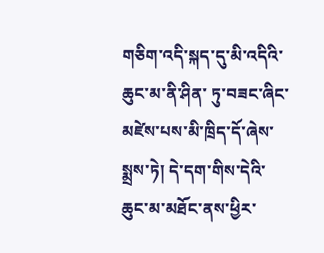གཅིག་འདི་སྐད་དུ་མི་འདིའི་ཆུང་མ་ནི་ཤིན་ ཏུ་བཟང་ཞིང་མཛེས་པས་མི་ཁྲིད་དོ་ཞེས་སྨྲས་ཏེ། དེ་དག་གིས་དེའི་ཆུང་མ་མཐོང་ནས་ཕྱིར་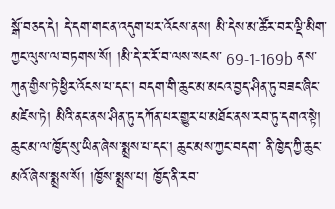སྒོ་བཅད་དེ། དེ་དག་གང་ན་འདུག་པར་འོངས་ནས། མི་དེས་མ་ཚོར་བར་ལྡི་མིག་ཀྱང་ལུས་ལ་བཏགས་སོ། །མི་དེ་ར་རོ་བ་ལས་སངས་ 69-1-169b ནས་ཀུན་གྱིས་ཏེ་ཕྱིར་འོངས་པ་དང་། བདག་གི་ཆུང་མ་མངའ་བྱད་ཤིན་ཏུ་བཟང་ཞིང་མཛེས་ཏེ། མིའི་ནང་ནས་ཤིན་ཏུ་དཀོན་པར་གྱུར་པ་མཐོང་ནས་རབ་ཏུ་དགའ་སྟེ། ཆུང་མ་ལ་ཁྱོད་སུ་ཡིན་ཞེས་སྨྲས་པ་དང་། ཆུང་མས་ཀྱང་བདག་ ནི་ཁྱེད་ཀྱི་ཆུང་མའོ་ཞེས་སྨྲས་སོ། །ཁྱོས་སྨྲས་པ། ཁྱོད་ནི་རབ་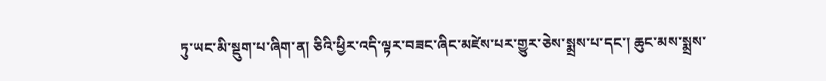ཏུ་ཡང་མི་སྡུག་པ་ཞིག་ན། ཅིའི་ཕྱིར་འདི་ལྟར་བཟང་ཞིང་མཛེས་པར་གྱུར་ཅེས་སྨྲས་པ་དང་། ཆུང་མས་སྨྲས་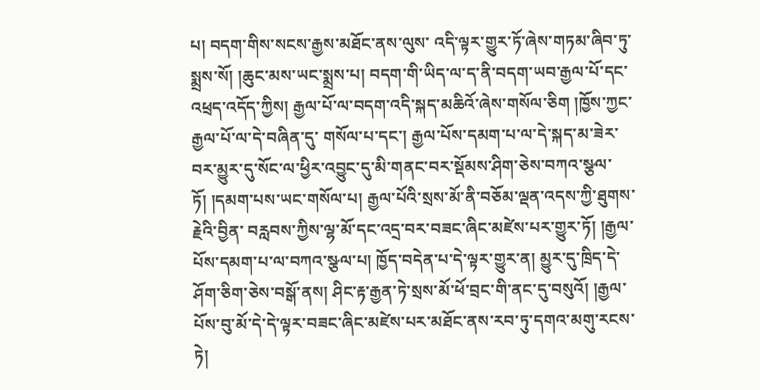པ། བདག་གིས་སངས་རྒྱས་མཐོང་ནས་ལུས་ འདི་ལྟར་གྱུར་ཏོ་ཞེས་གཏམ་ཞིབ་ཏུ་སྨྲས་སོ། །ཆུང་མས་ཡང་སྨྲས་པ། བདག་གི་ཡིད་ལ་ད་ནི་བདག་ཡབ་རྒྱལ་པོ་དང་འཕྲད་འདོད་ཀྱིས། རྒྱལ་པོ་ལ་བདག་འདི་སྐད་མཆིའོ་ཞེས་གསོལ་ཅིག །ཁྱོས་ཀྱང་རྒྱལ་པོ་ལ་དེ་བཞིན་དུ་ གསོལ་པ་དང་། རྒྱལ་པོས་དམག་པ་ལ་དེ་སྐད་མ་ཟེར་བར་མྱུར་དུ་སོང་ལ་ཕྱིར་འབྱུང་དུ་མི་གནང་བར་སྡོམས་ཤིག་ཅེས་བཀའ་སྩལ་ཏོ། །དམག་པས་ཡང་གསོལ་པ། རྒྱལ་པོའི་སྲས་མོ་ནི་བཅོམ་ལྡན་འདས་ཀྱི་ཐུགས་རྗེའི་བྱིན་ བརླབས་ཀྱིས་ལྷ་མོ་དང་འདྲ་བར་བཟང་ཞིང་མཛེས་པར་གྱུར་ཏོ། །རྒྱལ་པོས་དམག་པ་ལ་བཀའ་སྩལ་པ། ཁྱོད་བདེན་པ་དེ་ལྟར་གྱུར་ན། མྱུར་དུ་ཁྲིད་དེ་ཤོག་ཅིག་ཅེས་བསྒོ་ནས། ཤིང་རྟ་རྒྱན་ཏེ་སྲས་མོ་ཕོ་བྲང་གི་ནང་དུ་བསུའོ། །རྒྱལ་ པོས་བུ་མོ་དེ་དེ་ལྟར་བཟང་ཞིང་མཛེས་པར་མཐོང་ནས་རབ་ཏུ་དགའ་མགུ་རངས་ཏེ།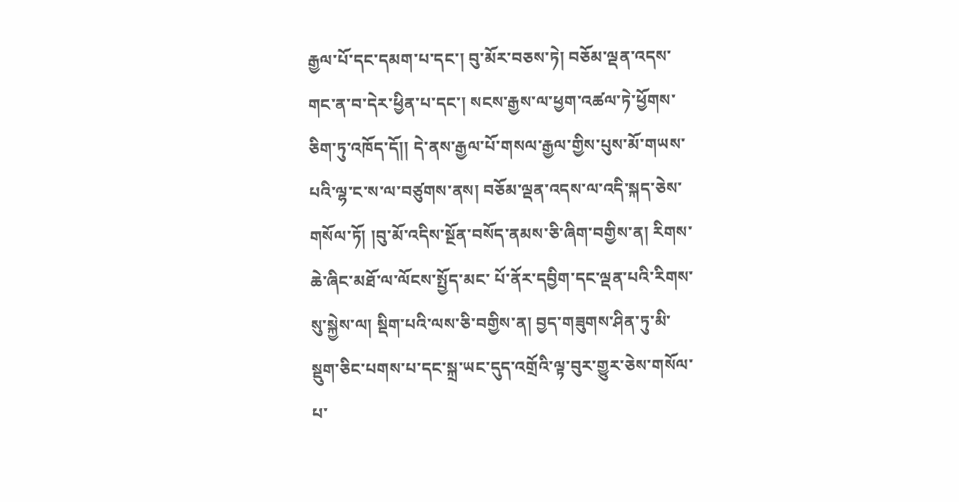རྒྱལ་པོ་དང་དམག་པ་དང་། བུ་མོར་བཅས་ཏེ། བཅོམ་ལྡན་འདས་གང་ན་བ་དེར་ཕྱིན་པ་དང་། སངས་རྒྱས་ལ་ཕྱག་འཚལ་ཏེ་ཕྱོགས་ཅིག་ཏུ་འཁོད་དོ།། དེ་ནས་རྒྱལ་པོ་གསལ་རྒྱལ་གྱིས་པུས་མོ་གཡས་པའི་ལྷ་ང་ས་ལ་བཙུགས་ནས། བཅོམ་ལྡན་འདས་ལ་འདི་སྐད་ཅེས་གསོལ་ཏོ། །བུ་མོ་འདིས་སྔོན་བསོད་ནམས་ཅི་ཞིག་བགྱིས་ན། རིགས་ཆེ་ཞིང་མཐོ་ལ་ལོངས་སྤྱོད་མང་ པོ་ནོར་དབྱིག་དང་ལྡན་པའི་རིགས་སུ་སྐྱེས་ལ། སྡིག་པའི་ལས་ཅི་བགྱིས་ན། བྱད་གཟུགས་ཤིན་ཏུ་མི་སྡུག་ཅིང་པགས་པ་དང་སྐྲ་ཡང་དུད་འགྲོའི་ལྟ་བུར་གྱུར་ཅེས་གསོལ་པ་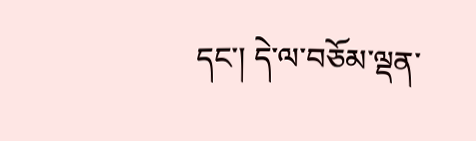དང་། དེ་ལ་བཅོམ་ལྡན་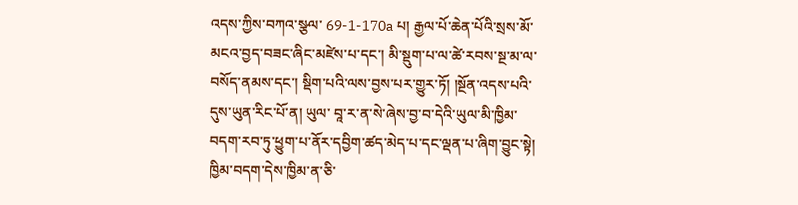འདས་ཀྱིས་བཀའ་སྩལ་ 69-1-170a པ། རྒྱལ་པོ་ཆེན་པོའི་སྲས་མོ་མངའ་བྱད་བཟང་ཞིང་མཛེས་པ་དང་། མི་སྡུག་པ་ལ་ཚེ་རབས་སྔ་མ་ལ་བསོད་ནམས་དང་། སྡིག་པའི་ལས་བྱས་པར་གྱུར་ཏོ། །སྔོན་འདས་པའི་དུས་ཡུན་རིང་པོ་ན། ཡུལ་ བཱ་ར་ན་སེ་ཞེས་བྱ་བ་དེའི་ཡུལ་མི་ཁྱིམ་བདག་རབ་ཏུ་ཕྱུག་པ་ནོར་དབྱིག་ཚད་མེད་པ་དང་ལྡན་པ་ཞིག་བྱུང་སྟེ། ཁྱིམ་བདག་དེས་ཁྱིམ་ན་ཅི་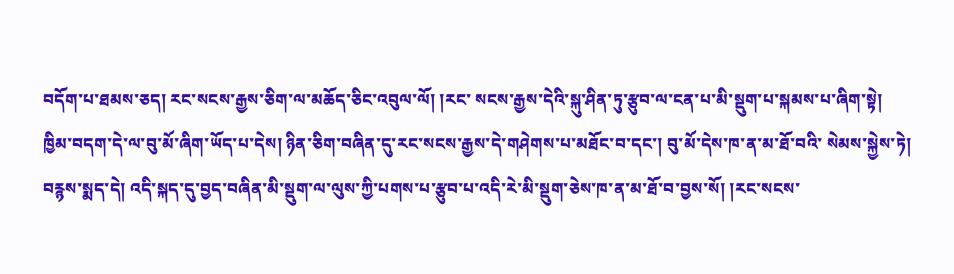བདོག་པ་ཐམས་ཅད། རང་སངས་རྒྱས་ཅིག་ལ་མཆོད་ཅིང་འབུལ་ལོ། །རང་ སངས་རྒྱས་དེའི་སྐུ་ཤིན་ཏུ་རྩུབ་ལ་ངན་པ་མི་སྡུག་པ་སྐམས་པ་ཞིག་སྟེ། ཁྱིམ་བདག་དེ་ལ་བུ་མོ་ཞིག་ཡོད་པ་དེས། ཉིན་ཅིག་བཞིན་དུ་རང་སངས་རྒྱས་དེ་གཤེགས་པ་མཐོང་བ་དང་། བུ་མོ་དེས་ཁ་ན་མ་ཐོ་བའི་ སེམས་སྐྱེས་ཏེ། བརྙས་སྨད་དེ། འདི་སྐད་དུ་བྱད་བཞིན་མི་སྡུག་ལ་ལུས་ཀྱི་པགས་པ་རྩུབ་པ་འདི་རེ་མི་སྡུག་ཅེས་ཁ་ན་མ་ཐོ་བ་བྱས་སོ། །རང་སངས་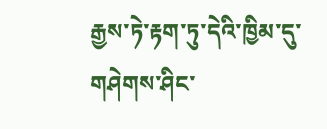རྒྱས་ཏེ་རྟག་ཏུ་དེའི་ཁྱིམ་དུ་གཤེགས་ཤིང་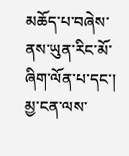མཆོད་པ་བཞེས་ ནས་ཡུན་རིང་མོ་ཞིག་ལོན་པ་དང་། མྱ་ངན་ལས་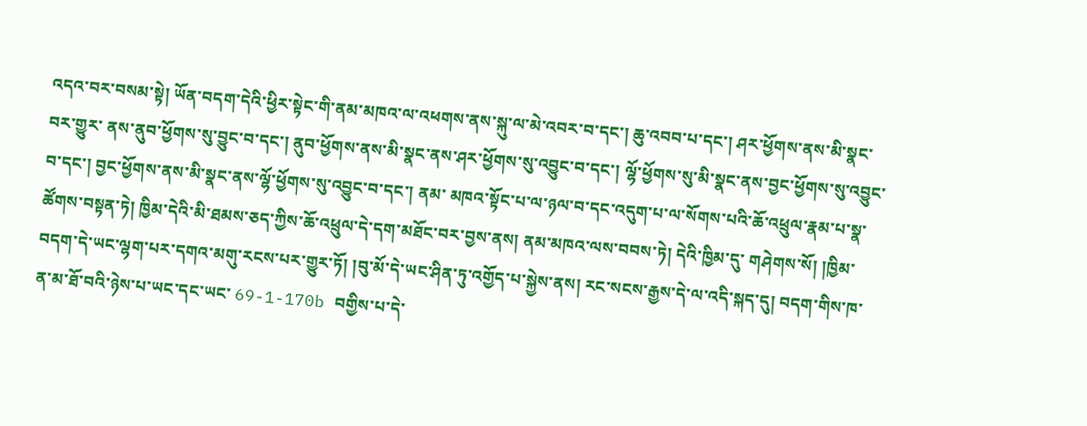འདའ་བར་བསམ་སྟེ། ཡོན་བདག་དེའི་ཕྱིར་སྟེང་གི་ནམ་མཁའ་ལ་འཕགས་ནས་སྐུ་ལ་མེ་འབར་བ་དང་། ཆུ་འབབ་པ་དང་། ཤར་ཕྱོགས་ནས་མི་སྣང་བར་གྱུར་ ནས་ནུབ་ཕྱོགས་སུ་བྱུང་བ་དང་། ནུབ་ཕྱོགས་ནས་མི་སྣང་ནས་ཤར་ཕྱོགས་སུ་འབྱུང་བ་དང་། ལྷོ་ཕྱོགས་སུ་མི་སྣང་ནས་བྱང་ཕྱོགས་སུ་འབྱུང་བ་དང་། བྱང་ཕྱོགས་ནས་མི་སྣང་ནས་ལྷོ་ཕྱོགས་སུ་འབྱུང་བ་དང་། ནམ་ མཁའ་སྟོང་པ་ལ་ཉལ་བ་དང་འདུག་པ་ལ་སོགས་པའི་ཆོ་འཕྲུལ་རྣམ་པ་སྣ་ཚོགས་བསྟན་ཏེ། ཁྱིམ་དེའི་མི་ཐམས་ཅད་ཀྱིས་ཆོ་འཕྲུལ་དེ་དག་མཐོང་བར་བྱས་ནས། ནམ་མཁའ་ལས་བབས་ཏེ། དེའི་ཁྱིམ་དུ་ གཤེགས་སོ། །ཁྱིམ་བདག་དེ་ཡང་ལྷག་པར་དགའ་མགུ་རངས་པར་གྱུར་ཏོ། །བུ་མོ་དེ་ཡང་ཤིན་ཏུ་འགྱོད་པ་སྐྱེས་ནས། རང་སངས་རྒྱས་དེ་ལ་འདི་སྐད་དུ། བདག་གིས་ཁ་ན་མ་ཐོ་བའི་ཉེས་པ་ཡང་དང་ཡང་ 69-1-170b བགྱིས་པ་དེ་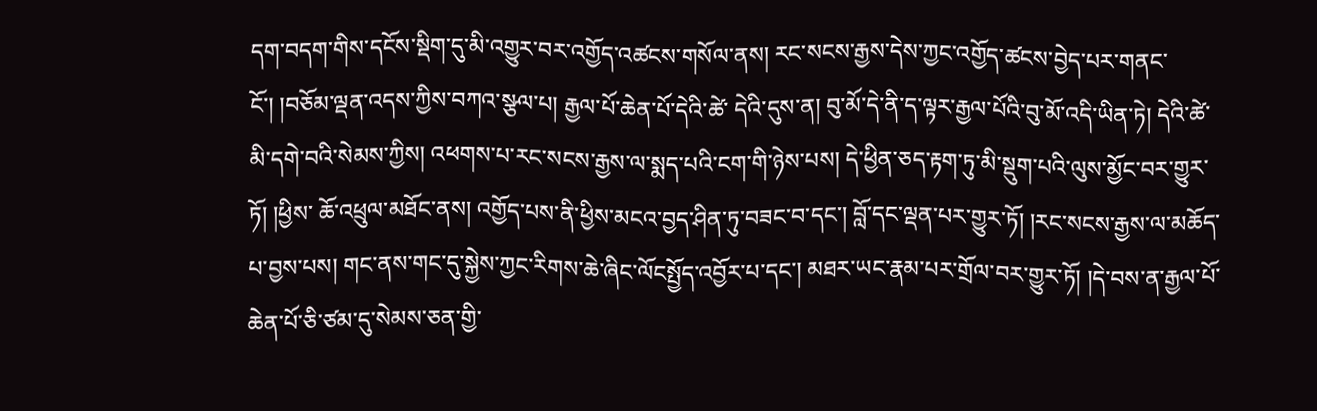དག་བདག་གིས་དངོས་སྡིག་དུ་མི་འགྱུར་བར་འགྱོད་འཚངས་གསོལ་ནས། རང་སངས་རྒྱས་དེས་ཀྱང་འགྱོད་ཚངས་བྱེད་པར་གནང་ངོ་། །བཅོམ་ལྡན་འདས་ཀྱིས་བཀའ་སྩལ་པ། རྒྱལ་པོ་ཆེན་པོ་དེའི་ཚེ་ དེའི་དུས་ན། བུ་མོ་དེ་ནི་ད་ལྟར་རྒྱལ་པོའི་བུ་མོ་འདི་ཡིན་ཏེ། དེའི་ཚེ་མི་དགེ་བའི་སེམས་ཀྱིས། འཕགས་པ་རང་སངས་རྒྱས་ལ་སྨད་པའི་ངག་གི་ཉེས་པས། དེ་ཕྱིན་ཅད་རྟག་ཏུ་མི་སྡུག་པའི་ལུས་མྱོང་བར་གྱུར་ཏོ། །ཕྱིས་ ཆོ་འཕྲུལ་མཐོང་ནས། འགྱོད་པས་ནི་ཕྱིས་མངའ་བྱད་ཤིན་ཏུ་བཟང་བ་དང་། བློ་དང་ལྡན་པར་གྱུར་ཏོ། །རང་སངས་རྒྱས་ལ་མཆོད་པ་བྱས་པས། གང་ནས་གང་དུ་སྐྱེས་ཀྱང་རིགས་ཆེ་ཞིང་ལོངསྤྱོད་འབྱོར་པ་དང་། མཐར་ཡང་རྣམ་པར་གྲོལ་བར་གྱུར་ཏོ། །དེ་བས་ན་རྒྱལ་པོ་ཆེན་པོ་ཅི་ཙམ་དུ་སེམས་ཅན་གྱི་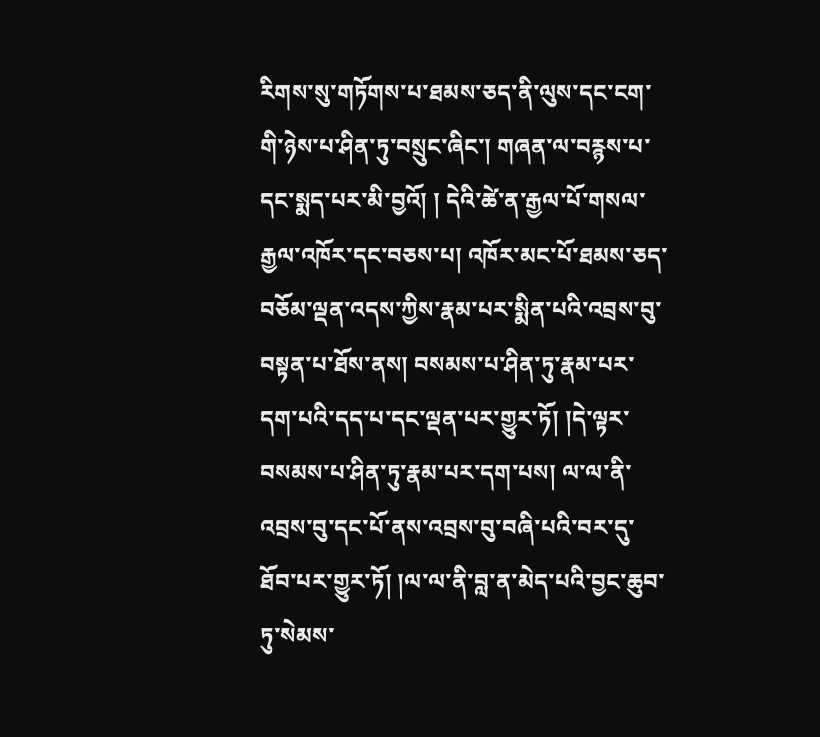རིགས་སུ་གཏོགས་པ་ཐམས་ཅད་ནི་ལུས་དང་ངག་གི་ཉེས་པ་ཤིན་ཏུ་བསྲུང་ཞིང་། གཞན་ལ་བརྙས་པ་དང་སྨད་པར་མི་བྱའོ། ། དེའི་ཚེ་ན་རྒྱལ་པོ་གསལ་རྒྱལ་འཁོར་དང་བཅས་པ། འཁོར་མང་པོ་ཐམས་ཅད་བཅོམ་ལྡན་འདས་ཀྱིས་རྣམ་པར་སྨིན་པའི་འབྲས་བུ་བསྟན་པ་ཐོས་ནས། བསམས་པ་ཤིན་ཏུ་རྣམ་པར་དག་པའི་དད་པ་དང་ལྡན་པར་གྱུར་ཏོ། །དེ་ལྟར་ བསམས་པ་ཤིན་ཏུ་རྣམ་པར་དག་པས། ལ་ལ་ནི་འབྲས་བུ་དང་པོ་ནས་འབྲས་བུ་བཞི་པའི་བར་དུ་ཐོབ་པར་གྱུར་ཏོ། །ལ་ལ་ནི་བླ་ན་མེད་པའི་བྱང་ཆུབ་ཏུ་སེམས་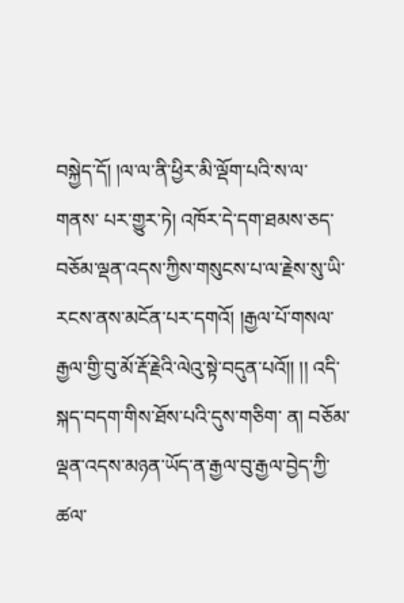བསྐྱེད་དོ། །ལ་ལ་ནི་ཕྱིར་མི་ལྡོག་པའི་ས་ལ་གནས་ པར་གྱུར་ཏེ། འཁོར་དེ་དག་ཐམས་ཅད་བཅོམ་ལྡན་འདས་ཀྱིས་གསུངས་པ་ལ་རྗེས་སུ་ཡི་རངས་ནས་མངོན་པར་དགའོ། །རྒྱལ་པོ་གསལ་རྒྱལ་གྱི་བུ་མོ་རྡོ་རྗེའི་ལེའུ་སྟེ་བདུན་པའོ།། །། འདི་སྐད་བདག་གིས་ཐོས་པའི་དུས་གཅིག་ ན། བཅོམ་ལྡན་འདས་མཉན་ཡོད་ན་རྒྱལ་བུ་རྒྱལ་བྱེད་ཀྱི་ཚལ་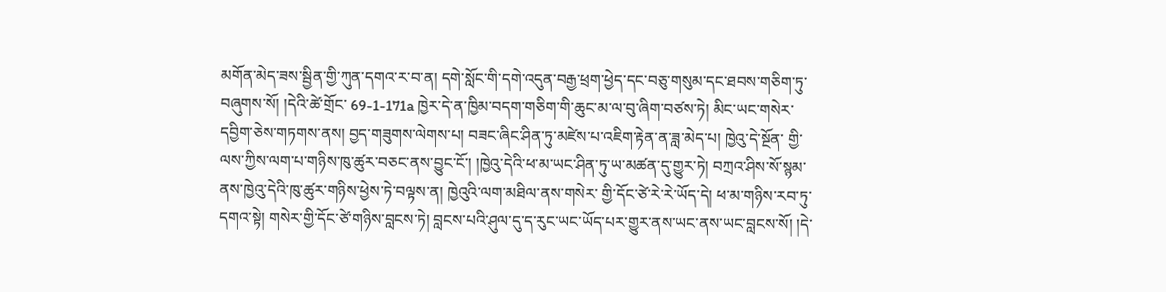མགོན་མེད་ཟས་སྦྱིན་གྱི་ཀུན་དགའ་ར་བ་ན། དགེ་སློང་གི་དགེ་འདུན་བརྒྱ་ཕྲག་ཕྱེད་དང་བཅུ་གསུམ་དང་ཐབས་གཅིག་ཏུ་བཞུགས་སོ། །དེའི་ཚེ་གྲོང་ 69-1-171a ཁྱེར་དེ་ན་ཁྱིམ་བདག་གཅིག་གི་ཆུང་མ་ལ་བུ་ཞིག་བཙས་ཏེ། མིང་ཡང་གསེར་དབྱིག་ཅེས་གཏགས་ནས། བྱད་གཟུགས་ལེགས་པ། བཟང་ཞིང་ཤིན་ཏུ་མཛེས་པ་འཇིག་རྟེན་ན་ཟླ་མེད་པ། ཁྱེའུ་དེ་སྔོན་ གྱི་ལས་ཀྱིས་ལག་པ་གཉིས་ཁུ་ཚུར་བཅང་ནས་བྱུང་ངོ་། །ཁྱེའུ་དེའི་ཕ་མ་ཡང་ཤིན་ཏུ་ཡ་མཚན་དུ་གྱུར་ཏེ། བཀྲའ་ཤིས་སོ་སྙམ་ནས་ཁྱེའུ་དེའི་ཁུ་ཚུར་གཉིས་ཕྱེས་ཏེ་བལྟས་ན། ཁྱེའུའི་ལག་མཐིལ་ནས་གསེར་ གྱི་དོང་ཙེ་རེ་རེ་ཡོད་དེ། ཕ་མ་གཉིས་རབ་ཏུ་དགའ་སྟེ། གསེར་གྱི་དོང་ཙེ་གཉིས་བླངས་ཏེ། བླངས་པའི་ཤུལ་དུ་ད་རུང་ཡང་ཡོད་པར་གྱུར་ནས་ཡང་ནས་ཡང་བླངས་སོ། །དེ་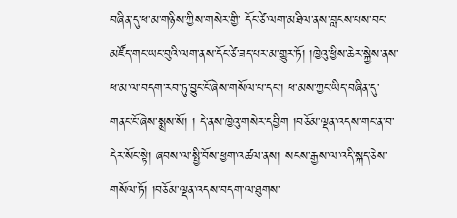བཞིན་དུ་ཕ་མ་གཉིས་ཀྱིས་གསེར་གྱི་ དོང་ཙེ་ལག་མཐིལ་ནས་བླངས་པས་བང་མཛོད་གང་ཡང་བུའི་ལག་ནས་དོང་ཙེ་ཟད་པར་མ་གྱུར་ཏོ། །ཁྱེའུ་ཕྱིས་ཆེར་སྐྱེས་ནས་ཕ་མ་ལ་བདག་རབ་ཏུ་བྱུང་ངོ་ཞེས་གསོལ་པ་དང་། ཕ་མས་ཀྱང་ཡིད་བཞིན་དུ་གནང་ངོ་ཞེས་སྨྲས་སོ། ། དེ་ནས་ཁྱེའུ་གསེར་དབྱིག །བཅོམ་ལྡན་འདས་གང་ན་བ་དེར་སོང་སྟེ། ཞབས་ལ་སྤྱི་བོས་ཕྱག་འཚལ་ནས། སངས་རྒྱས་ལ་འདི་སྐད་ཅེས་གསོལ་ཏོ། །བཅོམ་ལྡན་འདས་བདག་ལ་ཐུགས་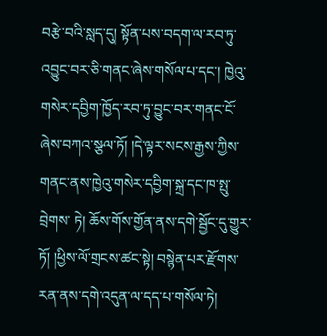བརྩེ་བའི་སླད་དུ། སྟོན་པས་བདག་ལ་རབ་ཏུ་འབྱུང་བར་ཅི་གནང་ཞེས་གསོལ་པ་དང་། ཁྱེའུ་གསེར་དབྱིག་ཁྱོད་རབ་ཏུ་བྱུང་བར་གནང་ངོ་ཞེས་བཀའ་སྩལ་ཏོ། །དེ་ལྟར་སངས་རྒྱས་ཀྱིས་གནང་ནས་ཁྱེའུ་གསེར་དབྱིག་སྐྲ་དང་ཁ་སྤུ་བྲེགས་ ཏེ། ཆོས་གོས་གྱོན་ནས་དགེ་སྦྱོང་དུ་གྱུར་ཏོ། །ཕྱིས་ལོ་གྲངས་ཚང་སྟེ། བསྙེན་པར་རྫོགས་རན་ནས་དགེ་འདུན་ལ་དད་པ་གསོལ་ཏེ།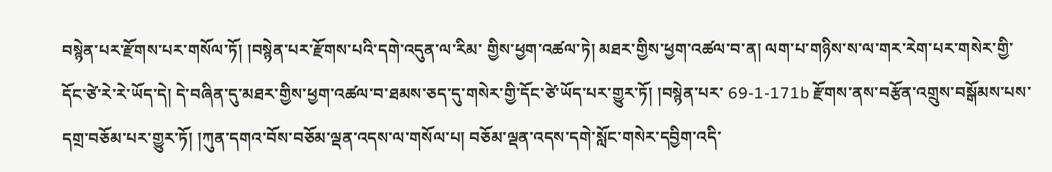བསྙེན་པར་རྫོགས་པར་གསོལ་ཏོ། །བསྙེན་པར་རྫོགས་པའི་དགེ་འདུན་ལ་རིམ་ གྱིས་ཕྱག་འཚལ་ཏེ། མཐར་གྱིས་ཕྱག་འཚལ་བ་ན། ལག་པ་གཉིས་ས་ལ་གར་རེག་པར་གསེར་གྱི་དོང་ཙེ་རེ་རེ་ཡོད་དེ། དེ་བཞིན་དུ་མཐར་གྱིས་ཕྱག་འཚལ་བ་ཐམས་ཅད་དུ་གསེར་གྱི་དོང་ཙེ་ཡོད་པར་གྱུར་ཏོ། །བསྙེན་པར་ 69-1-171b རྫོགས་ནས་བརྩོན་འགྲུས་བསྒོམས་པས་དགྲ་བཅོམ་པར་གྱུར་ཏོ། །ཀུན་དགའ་བོས་བཅོམ་ལྡན་འདས་ལ་གསོལ་པ། བཅོམ་ལྡན་འདས་དགེ་སློང་གསེར་དབྱིག་འདི་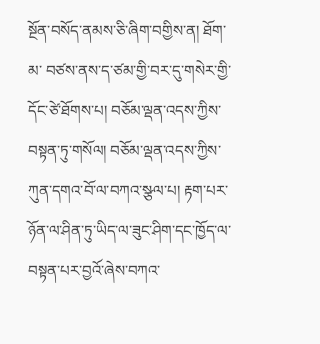སྔོན་བསོད་ནམས་ཅི་ཞིག་བགྱིས་ན། ཐོག་མ་ བཙས་ནས་ད་ཙམ་གྱི་བར་དུ་གསེར་གྱི་དོང་ཙེ་ཐོགས་པ། བཅོམ་ལྡན་འདས་ཀྱིས་བསྟན་ཏུ་གསོལ། བཅོམ་ལྡན་འདས་ཀྱིས་ཀུན་དགའ་བོ་ལ་བཀའ་སྩལ་པ། རྟག་པར་ཉོན་ལ་ཤིན་ཏུ་ཡིད་ལ་ཟུང་ཤིག་དང་ཁྱོད་ལ་ བསྟན་པར་བྱའོ་ཞེས་བཀའ་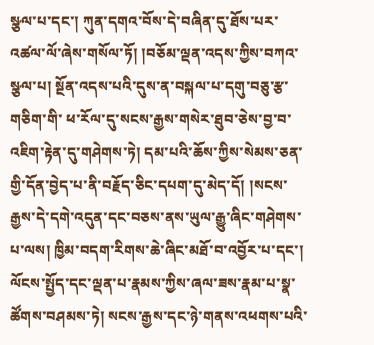སྩལ་པ་དང་། ཀུན་དགའ་བོས་དེ་བཞིན་དུ་ཐོས་པར་འཚལ་ལོ་ཞེས་གསོལ་ཏོ། །བཅོམ་ལྡན་འདས་ཀྱིས་བཀའ་སྩལ་པ། སྔོན་འདས་པའི་དུས་ན་བསྐལ་པ་དགུ་བཅུ་རྩ་གཅིག་གི་ ཕ་རོལ་དུ་སངས་རྒྱས་གསེར་ཐུབ་ཅེས་བྱ་བ་འཇིག་རྟེན་དུ་གཤེགས་ཏེ། དམ་པའི་ཆོས་ཀྱིས་སེམས་ཅན་གྱི་དོན་བྱེད་པ་ནི་བརྗོད་ཅིང་དཔག་དུ་མེད་དོ། །སངས་རྒྱས་དེ་དགེ་འདུན་དང་བཅས་ནས་ཡུལ་རྒྱུ་ཞིང་གཤེགས་ པ་ལས། ཁྱིམ་བདག་རིགས་ཆེ་ཞིང་མཐོ་བ་འབྱོར་པ་དང་། ལོངས་སྤྱོད་དང་ལྡན་པ་རྣམས་ཀྱིས་ཞལ་ཟས་རྣམ་པ་སྣ་ཚོགས་བཤམས་ཏེ། སངས་རྒྱས་དང་ཉེ་གནས་འཕགས་པའི་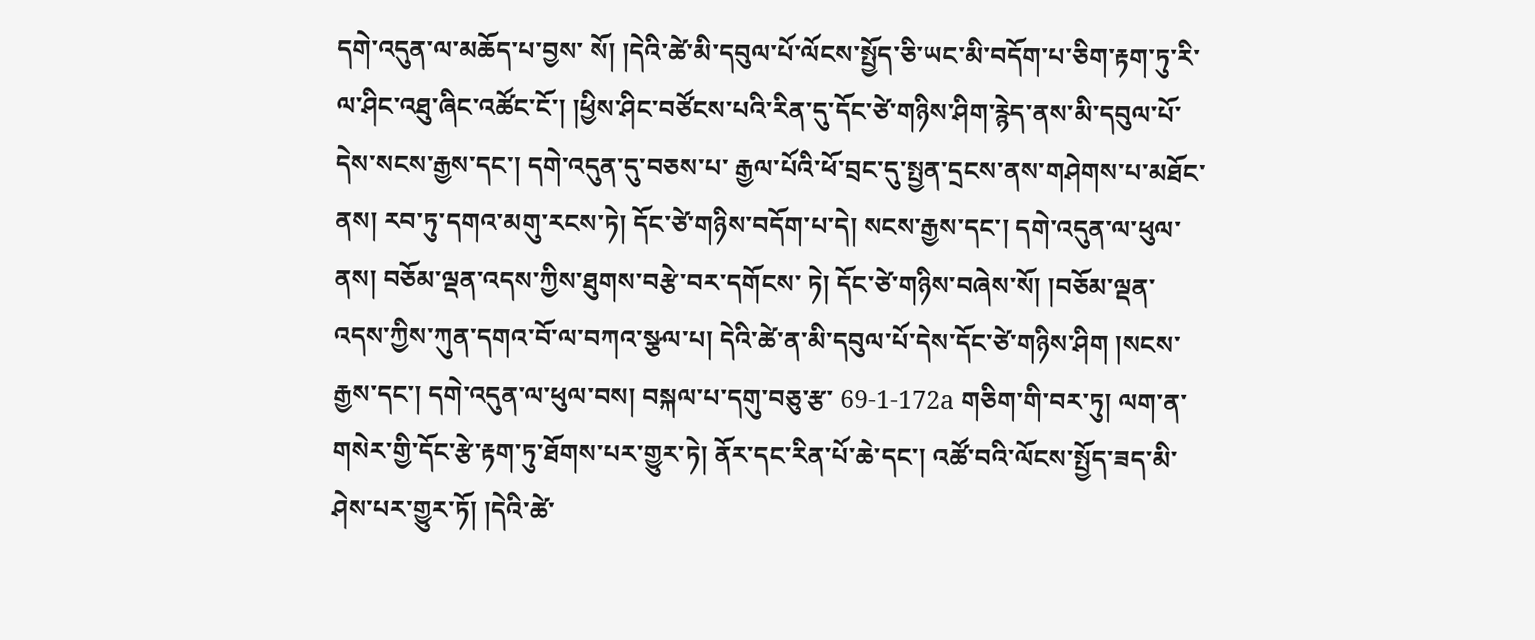དགེ་འདུན་ལ་མཆོད་པ་བྱས་ སོ། །དེའི་ཚེ་མི་དབུལ་པོ་ལོངས་སྤྱོད་ཅི་ཡང་མི་བདོག་པ་ཅིག་རྟག་ཏུ་རི་ལ་ཤིང་འཐུ་ཞིང་འཚོང་ངོ་། །ཕྱིས་ཤིང་བཙོངས་པའི་རིན་དུ་དོང་ཙེ་གཉིས་ཤིག་རྙེད་ནས་མི་དབུལ་པོ་དེས་སངས་རྒྱས་དང་། དགེ་འདུན་དུ་བཅས་པ་ རྒྱལ་པོའི་ཕོ་བྲང་དུ་སྤྱན་དྲངས་ནས་གཤེགས་པ་མཐོང་ནས། རབ་ཏུ་དགའ་མགུ་རངས་ཏེ། དོང་ཙེ་གཉིས་བདོག་པ་དེ། སངས་རྒྱས་དང་། དགེ་འདུན་ལ་ཕུལ་ནས། བཅོམ་ལྡན་འདས་ཀྱིས་ཐུགས་བརྩེ་བར་དགོངས་ ཏེ། དོང་ཙེ་གཉིས་བཞེས་སོ། །བཅོམ་ལྡན་འདས་ཀྱིས་ཀུན་དགའ་བོ་ལ་བཀའ་སྩལ་པ། དེའི་ཚེ་ན་མི་དབུལ་པོ་དེས་དོང་ཙེ་གཉིས་ཤིག །སངས་རྒྱས་དང་། དགེ་འདུན་ལ་ཕུལ་བས། བསྐལ་པ་དགུ་བཅུ་རྩ་ 69-1-172a གཅིག་གི་བར་ཏུ། ལག་ན་གསེར་གྱི་དོང་རྩེ་རྟག་ཏུ་ཐོགས་པར་གྱུར་ཏེ། ནོར་དང་རིན་པོ་ཆེ་དང་། འཚོ་བའི་ལོངས་སྤྱོད་ཟད་མི་ཤེས་པར་གྱུར་ཏོ། །དེའི་ཚེ་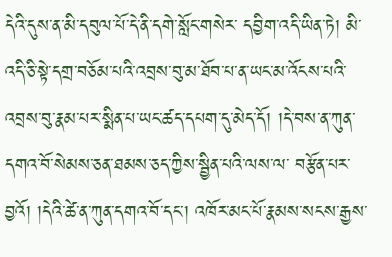དེའི་དུས་ན་མི་དབུལ་པོ་དེ་ནི་དགེ་སློང་གསེར་ དབྱིག་འདི་ཡིན་ཏེ། མི་འདི་ཅི་སྟེ་དགྲ་བཅོམ་པའི་འབྲས་བུ་མ་ཐོབ་པ་ན་ཡང་མ་འོངས་པའི་འབྲས་བུ་རྣམ་པར་སྨིན་པ་ཡང་ཚད་དཔག་དུ་མེད་དོ། །དེ་བས་ན་ཀུན་དགའ་བོ་སེམས་ཅན་ཐམས་ཅད་ཀྱིས་སྦྱིན་པའི་ལས་ལ་ བརྩོན་པར་བྱའོ། །དེའི་ཚེ་ན་ཀུན་དགའ་བོ་དང་། འཁོར་མང་པོ་རྣམས་སངས་རྒྱས་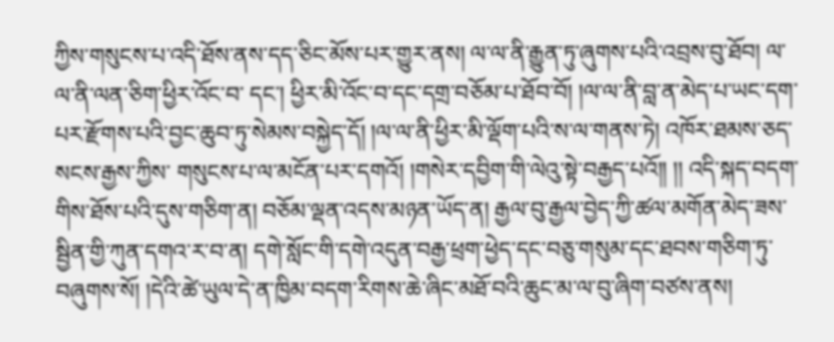ཀྱིས་གསུངས་པ་འདི་ཐོས་ནས་དད་ཅིང་མོས་པར་གྱུར་ནས། ལ་ལ་ནི་རྒྱུན་ཏུ་ཞུགས་པའི་འབྲས་བུ་ཐོབ། ལ་ལ་ནི་ལན་ཅིག་ཕྱིར་འོང་བ་ དང་། ཕྱིར་མི་འོང་བ་དང་དགྲ་བཅོམ་པ་ཐོབ་བོ། །ལ་ལ་ནི་བླ་ན་མེད་པ་ཡང་དག་པར་རྫོགས་པའི་བྱང་ཆུབ་ཏུ་སེམས་བསྐྱེད་དོ། །ལ་ལ་ནི་ཕྱིར་མི་ལྡོག་པའི་ས་ལ་གནས་ཏེ། འཁོར་ཐམས་ཅད་སངས་རྒྱས་ཀྱིས་ གསུངས་པ་ལ་མངོན་པར་དགའོ། །གསེར་དབྱིག་གི་ལེའུ་སྟེ་བརྒྱད་པའོ།། །། འདི་སྐད་བདག་གིས་ཐོས་པའི་དུས་གཅིག་ན། བཅོམ་ལྡན་འདས་མཉན་ཡོད་ན། རྒྱལ་བུ་རྒྱལ་བྱེད་ཀྱི་ཚལ་མགོན་མེད་ཟས་ སྦྱིན་གྱི་ཀུན་དགའ་ར་བ་ན། དགེ་སློང་གི་དགེ་འདུན་བརྒྱ་ཕྲག་ཕྱེད་དང་བཅུ་གསུམ་དང་ཐབས་གཅིག་ཏུ་བཞུགས་སོ། །དེའི་ཚེ་ཡུལ་དེ་ན་ཁྱིམ་བདག་རིགས་ཆེ་ཞིང་མཐོ་བའི་ཆུང་མ་ལ་བུ་ཞིག་བཙས་ནས།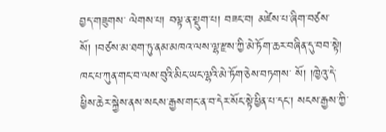བྱད་གཟུགས་ ལེགས་པ། བལྟ་ན་སྡུག་པ། བཟང་བ། མཛེས་པ་ཞིག་བཙས་སོ། །བཙས་མ་ཐག་ཏུ་ནམ་མཁའ་ལས་ལྷ་རྫས་ཀྱི་མེ་ཏོག་ཆར་བཞིན་དུ་བབ་སྟེ། ཁང་པ་ཀུན་གང་བ་ལས་བུའི་མིང་ཡང་ལྷའི་མེ་ཏོག་ཅེས་བཏགས་ སོ། །ཁྱེའུ་དེ་ཕྱིས་ཆེར་སྐྱེས་ནས་སངས་རྒྱས་གང་ན་བ་དེར་སོང་སྟེ་ཕྱིན་པ་དང་། སངས་རྒྱས་ཀྱི་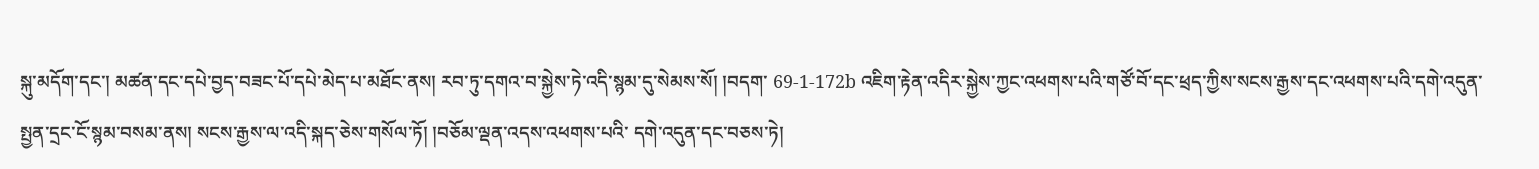སྐུ་མདོག་དང་། མཚན་དང་དཔེ་བྱད་བཟང་པོ་དཔེ་མེད་པ་མཐོང་ནས། རབ་ཏུ་དགའ་བ་སྐྱེས་ཏེ་འདི་སྙམ་དུ་སེམས་སོ། །བདག་ 69-1-172b འཇིག་རྟེན་འདིར་སྐྱེས་ཀྱང་འཕགས་པའི་གཙོ་བོ་དང་ཕྲད་ཀྱིས་སངས་རྒྱས་དང་འཕགས་པའི་དགེ་འདུན་སྤྱན་དྲང་ངོ་སྙམ་བསམ་ནས། སངས་རྒྱས་ལ་འདི་སྐད་ཅེས་གསོལ་ཏོ། །བཅོམ་ལྡན་འདས་འཕགས་པའི་ དགེ་འདུན་དང་བཅས་ཏེ།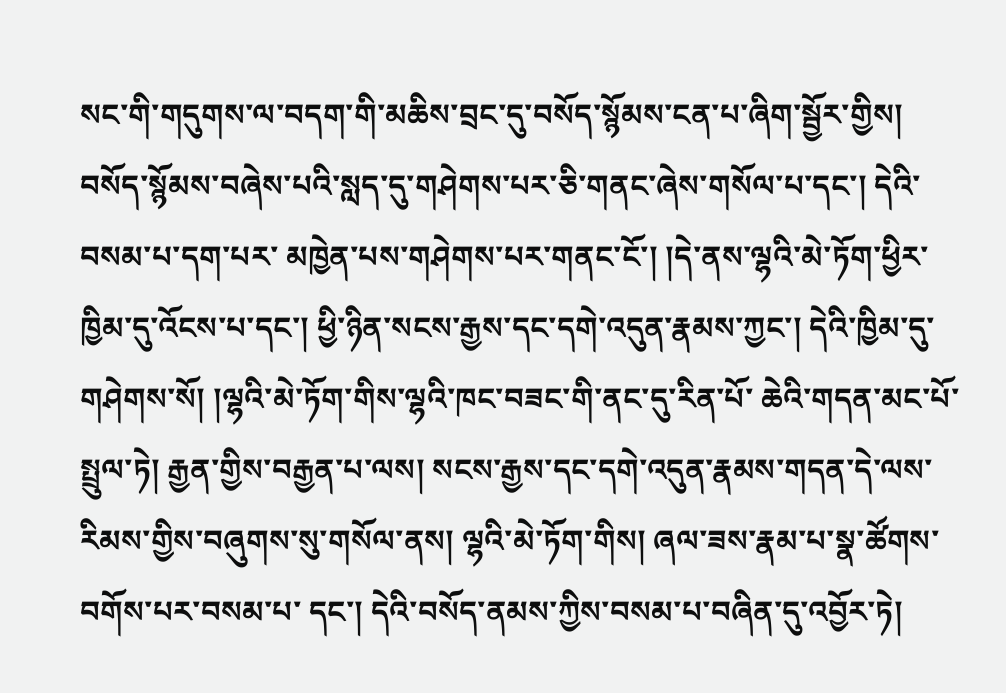སང་གི་གདུགས་ལ་བདག་གི་མཆིས་བྲང་དུ་བསོད་སྙོམས་ངན་པ་ཞིག་སྦྱོར་གྱིས། བསོད་སྙོམས་བཞེས་པའི་སླད་དུ་གཤེགས་པར་ཅི་གནང་ཞེས་གསོལ་པ་དང་། དེའི་བསམ་པ་དག་པར་ མཁྱེན་པས་གཤེགས་པར་གནང་ངོ་། །དེ་ནས་ལྷའི་མེ་ཏོག་ཕྱིར་ཁྱིམ་དུ་འོངས་པ་དང་། ཕྱི་ཉིན་སངས་རྒྱས་དང་དགེ་འདུན་རྣམས་ཀྱང་། དེའི་ཁྱིམ་དུ་གཤེགས་སོ། །ལྷའི་མེ་ཏོག་གིས་ལྷའི་ཁང་བཟང་གི་ནང་དུ་རིན་པོ་ ཆེའི་གདན་མང་པོ་སྤྲུལ་ཏེ། རྒྱན་གྱིས་བརྒྱན་པ་ལས། སངས་རྒྱས་དང་དགེ་འདུན་རྣམས་གདན་དེ་ལས་རིམས་གྱིས་བཞུགས་སུ་གསོལ་ནས། ལྷའི་མེ་ཏོག་གིས། ཞལ་ཟས་རྣམ་པ་སྣ་ཚོགས་བགོས་པར་བསམ་པ་ དང་། དེའི་བསོད་ནམས་ཀྱིས་བསམ་པ་བཞིན་དུ་འབྱོར་ཏེ།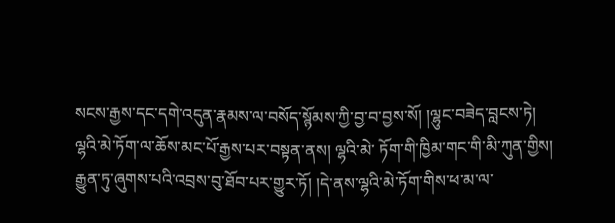སངས་རྒྱས་དང་དགེ་འདུན་རྣམས་ལ་བསོད་སྙོམས་ཀྱི་བྱ་བ་བྱས་སོ། །ལྷུང་བཟེད་བླངས་ཏེ། ལྷའི་མེ་ཏོག་ལ་ཆོས་མང་པོ་རྒྱས་པར་བསྟན་ནས། ལྷའི་མེ་ ཏོག་གི་ཁྱིམ་གང་གི་མི་ཀུན་གྱིས། རྒྱུན་ཏུ་ཞུགས་པའི་འབྲས་བུ་ཐོབ་པར་གྱུར་ཏོ། །དེ་ནས་ལྷའི་མེ་ཏོག་གིས་ཕ་མ་ལ་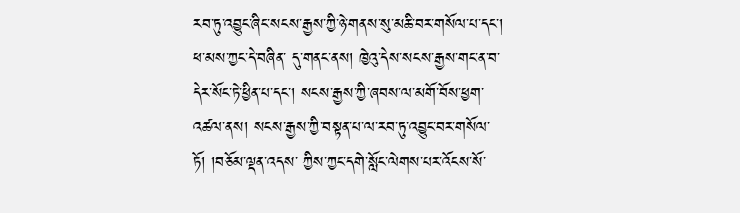རབ་ཏུ་འབྱུང་ཞིང་སངས་རྒྱས་ཀྱི་ཉེ་གནས་སུ་མཆི་བར་གསོལ་པ་དང་། ཕ་མས་ཀྱང་དེ་བཞིན་ དུ་གནང་ནས། ཁྱེའུ་དེས་སངས་རྒྱས་གང་ན་བ་དེར་སོང་ཏེ་ཕྱིན་པ་དང་། སངས་རྒྱས་ཀྱི་ཞབས་ལ་མགོ་བོས་ཕྱག་འཚལ་ནས། སངས་རྒྱས་ཀྱི་བསྟན་པ་ལ་རབ་ཏུ་འབྱུང་བར་གསོལ་ཏོ། །བཅོམ་ལྡན་འདས་ ཀྱིས་ཀྱང་དགེ་སློང་ལེགས་པར་འོངས་སོ་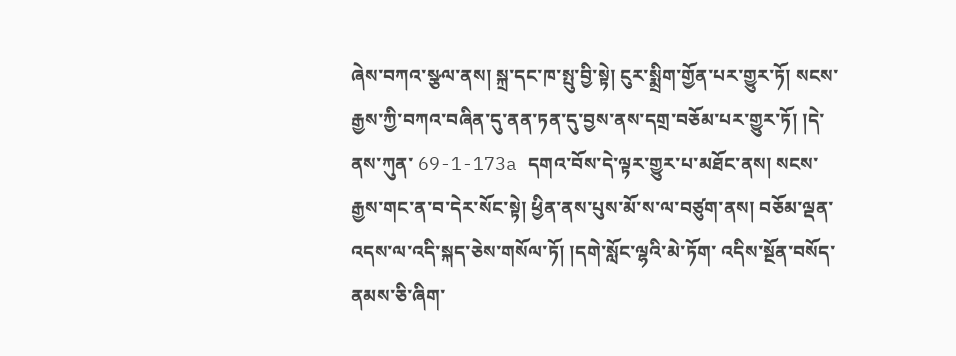ཞེས་བཀའ་སྩལ་ནས། སྐྲ་དང་ཁ་སྤུ་བྱི་སྟེ། ངུར་སྨྲིག་གྱོན་པར་གྱུར་ཏོ། སངས་རྒྱས་ཀྱི་བཀའ་བཞིན་དུ་ནན་ཏན་དུ་བྱས་ནས་དགྲ་བཅོམ་པར་གྱུར་ཏོ། །དེ་ནས་ཀུན་ 69-1-173a དགའ་བོས་དེ་ལྟར་གྱུར་པ་མཐོང་ནས། སངས་རྒྱས་གང་ན་བ་དེར་སོང་སྟེ། ཕྱིན་ནས་པུས་མོ་ས་ལ་བཙུག་ནས། བཅོམ་ལྡན་འདས་ལ་འདི་སྐད་ཅེས་གསོལ་ཏོ། །དགེ་སློང་ལྷའི་མེ་ཏོག་ འདིས་སྔོན་བསོད་ནམས་ཅི་ཞིག་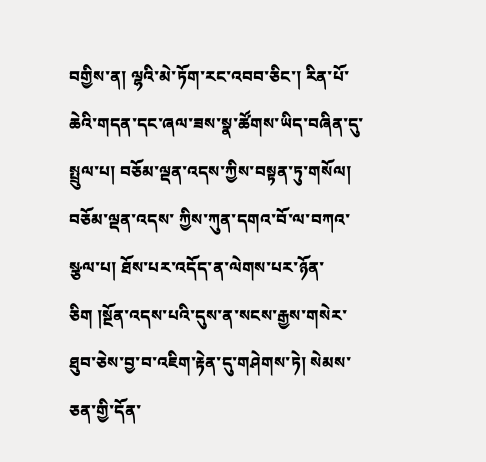བགྱིས་ན། ལྷའི་མེ་ཏོག་རང་འབབ་ཅིང་། རིན་པོ་ཆེའི་གདན་དང་ཞལ་ཟས་སྣ་ཚོགས་ཡིད་བཞིན་དུ་སྤྲུལ་པ། བཅོམ་ལྡན་འདས་ཀྱིས་བསྟན་ཏུ་གསོལ། བཅོམ་ལྡན་འདས་ ཀྱིས་ཀུན་དགའ་བོ་ལ་བཀའ་སྩལ་པ། ཐོས་པར་འདོད་ན་ལེགས་པར་ཉོན་ཅིག །སྔོན་འདས་པའི་དུས་ན་སངས་རྒྱས་གསེར་ཐུབ་ཅེས་བྱ་བ་འཇིག་རྟེན་དུ་གཤེགས་ཏེ། སེམས་ཅན་གྱི་དོན་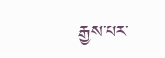རྒྱས་པར་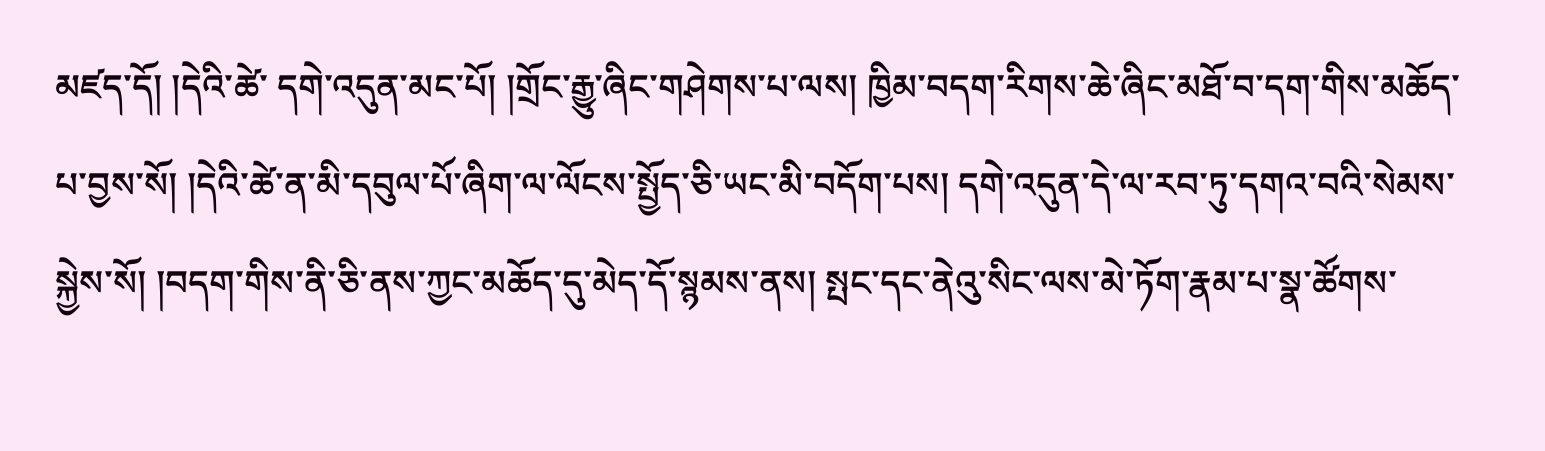མཛད་དོ། །དེའི་ཚེ་ དགེ་འདུན་མང་པོ། །གྲོང་རྒྱུ་ཞིང་གཤེགས་པ་ལས། ཁྱིམ་བདག་རིགས་ཆེ་ཞིང་མཐོ་བ་དག་གིས་མཆོད་པ་བྱས་སོ། །དེའི་ཚེ་ན་མི་དབུལ་པོ་ཞིག་ལ་ལོངས་སྤྱོད་ཅི་ཡང་མི་བདོག་པས། དགེ་འདུན་དེ་ལ་རབ་ཏུ་དགའ་བའི་སེམས་ སྐྱེས་སོ། །བདག་གིས་ནི་ཅི་ནས་ཀྱང་མཆོད་དུ་མེད་དོ་སྙམས་ནས། སྤང་དང་ནེའུ་སིང་ལས་མེ་ཏོག་རྣམ་པ་སྣ་ཚོགས་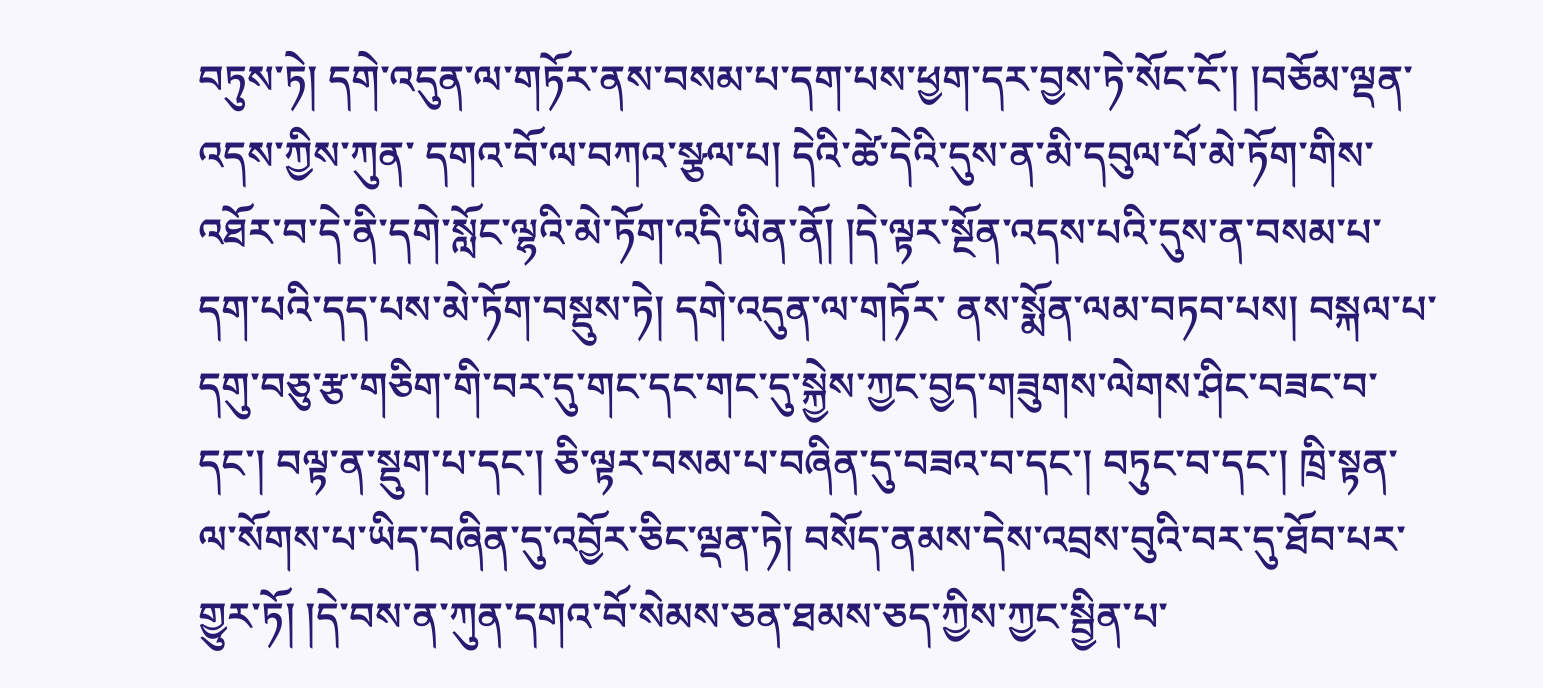བཏུས་ཏེ། དགེ་འདུན་ལ་གཏོར་ནས་བསམ་པ་དག་པས་ཕྱག་དར་བྱས་ཏེ་སོང་ངོ་། །བཅོམ་ལྡན་འདས་ཀྱིས་ཀུན་ དགའ་བོ་ལ་བཀའ་སྩལ་པ། དེའི་ཚེ་དེའི་དུས་ན་མི་དབུལ་པོ་མེ་ཏོག་གིས་འཐོར་བ་དེ་ནི་དགེ་སློང་ལྷའི་མེ་ཏོག་འདི་ཡིན་ནོ། །དེ་ལྟར་སྔོན་འདས་པའི་དུས་ན་བསམ་པ་དག་པའི་དད་པས་མེ་ཏོག་བསྡུས་ཏེ། དགེ་འདུན་ལ་གཏོར་ ནས་སྨོན་ལམ་བཏབ་པས། བསྐལ་པ་དགུ་བཅུ་རྩ་གཅིག་གི་བར་དུ་གང་དང་གང་དུ་སྐྱེས་ཀྱང་བྱད་གཟུགས་ལེགས་ཤིང་བཟང་བ་དང་། བལྟ་ན་སྡུག་པ་དང་། ཅི་ལྟར་བསམ་པ་བཞིན་དུ་བཟའ་བ་དང་། བཏུང་བ་དང་། ཁྲི་སྟན་ ལ་སོགས་པ་ཡིད་བཞིན་དུ་འབྱོར་ཅིང་ལྡན་ཏེ། བསོད་ནམས་དེས་འབྲས་བུའི་བར་དུ་ཐོབ་པར་གྱུར་ཏོ། །དེ་བས་ན་ཀུན་དགའ་བོ་སེམས་ཅན་ཐམས་ཅད་ཀྱིས་ཀྱང་སྦྱིན་པ་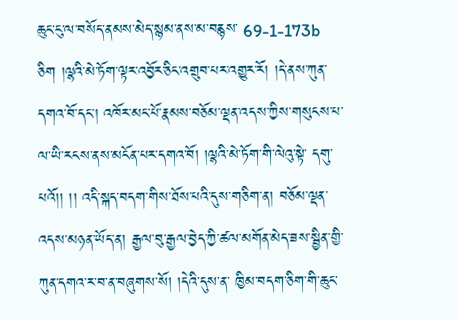ཆུང་ངུ་ལ་བསོད་ནམས་མེད་སྙམ་ནས་མ་བརྙས་ 69-1-173b ཅིག །ལྷའི་མེ་ཏོག་ལྟར་འབྱོར་ཅིང་འགྲུབ་པར་འགྱུར་རོ། །དེ་ནས་ཀུན་དགའ་བོ་དང་། འཁོར་མང་པོ་རྣམས་བཅོམ་ལྡན་འདས་ཀྱིས་གསུངས་པ་ལ་ཡི་རངས་ནས་མངོན་པར་དགའ་བོ། །ལྷའི་མེ་ཏོག་གི་ལེའུ་སྟེ་ དགུ་པའོ།། །། འདི་སྐད་བདག་གིས་ཐོས་པའི་དུས་གཅིག་ན། བཅོམ་ལྡན་འདས་མཉན་ཡོད་ན། རྒྱལ་བུ་རྒྱལ་བྱེད་ཀྱི་ཚལ་མགོན་མེད་ཟས་སྦྱིན་གྱི་ཀུན་དགའ་ར་བ་ན་བཞུགས་སོ། །དེའི་དུས་ན་ ཁྱིམ་བདག་ཅིག་གི་ཆུང་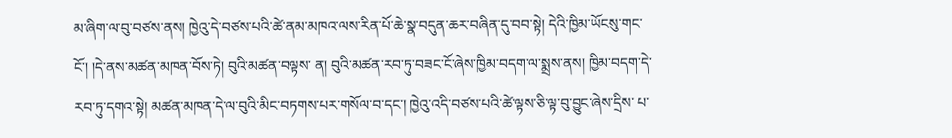མ་ཞིག་ལ་བུ་བཙས་ནས། ཁྱེའུ་དེ་བཙས་པའི་ཚེ་ནམ་མཁའ་ལས་རིན་པོ་ཆེ་སྣ་བདུན་ཆར་བཞིན་དུ་བབ་སྟེ། དེའི་ཁྱིམ་ཡོངསུ་གང་ངོ་། །དེ་ནས་མཚན་མཁན་བོས་ཏེ། བུའི་མཚན་བལྟས་ ན། བུའི་མཚན་རབ་ཏུ་བཟང་ངོ་ཞེས་ཁྱིམ་བདག་ལ་སྨྲས་ནས། ཁྱིམ་བདག་དེ་རབ་ཏུ་དགའ་སྟེ། མཚན་མཁན་དེ་ལ་བུའི་མིང་བཏགས་པར་གསོལ་བ་དང་། ཁྱེའུ་འདི་བཙས་པའི་ཚེ་ལྟས་ཅི་ལྟ་བུ་བྱུང་ཞེས་དྲིས་ པ་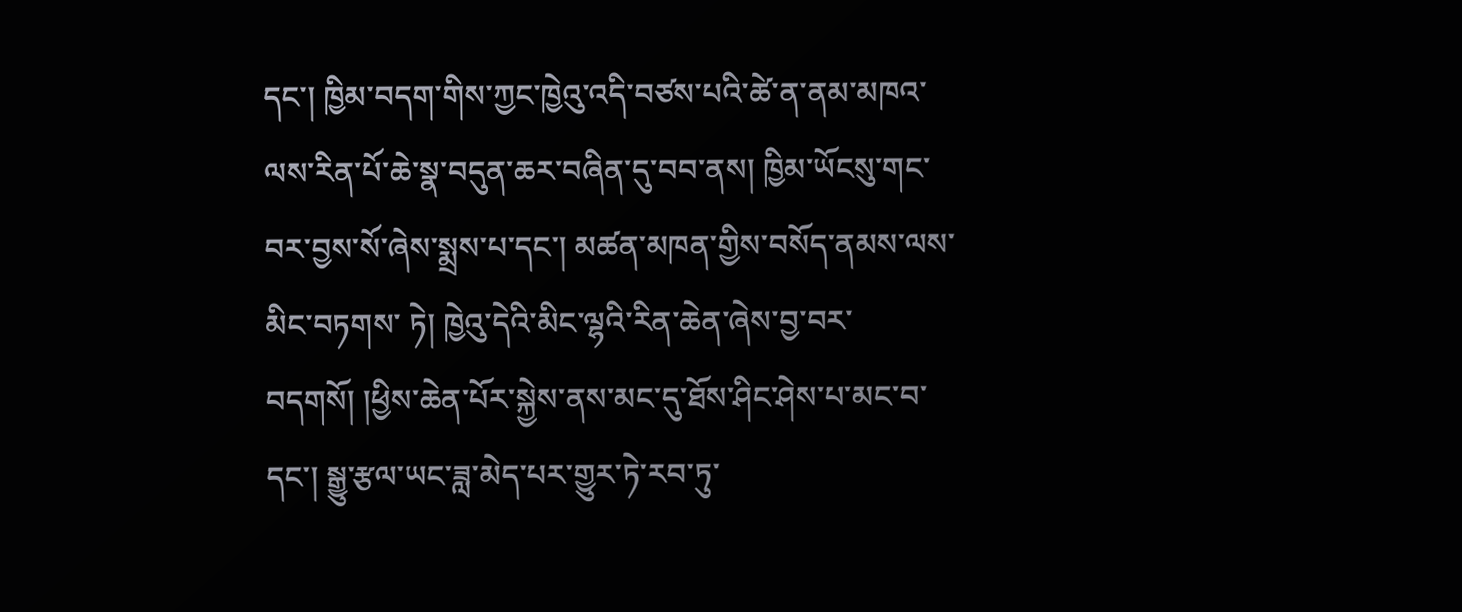དང་། ཁྱིམ་བདག་གིས་ཀྱང་ཁྱེའུ་འདི་བཙས་པའི་ཚེ་ན་ནམ་མཁའ་ལས་རིན་པོ་ཆེ་སྣ་བདུན་ཆར་བཞིན་དུ་བབ་ནས། ཁྱིམ་ཡོངསུ་གང་བར་བྱས་སོ་ཞེས་སྨྲས་པ་དང་། མཚན་མཁན་གྱིས་བསོད་ནམས་ལས་མིང་བཏགས་ ཏེ། ཁྱེའུ་དེའི་མིང་ལྷའི་རིན་ཆེན་ཞེས་བྱ་བར་བདགསོ། །ཕྱིས་ཆེན་པོར་སྐྱེས་ནས་མང་དུ་ཐོས་ཤིང་ཤེས་པ་མང་བ་དང་། སྒྱུ་རྩལ་ཡང་ཟླ་མེད་པར་གྱུར་ཏེ་རབ་ཏུ་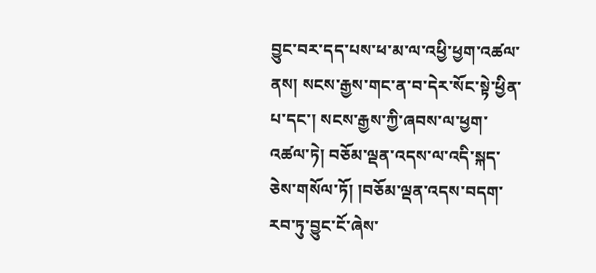བྱུང་བར་དད་པས་ཕ་མ་ལ་འཕྱི་ཕྱག་འཚལ་ནས། སངས་རྒྱས་གང་ན་བ་དེར་སོང་སྟེ་ཕྱིན་པ་དང་། སངས་རྒྱས་ཀྱི་ཞབས་ལ་ཕྱག་འཚལ་ཏེ། བཅོམ་ལྡན་འདས་ལ་འདི་སྐད་ཅེས་གསོལ་ཏོ། །བཅོམ་ལྡན་འདས་བདག་རབ་ཏུ་བྱུང་ངོ་ཞེས་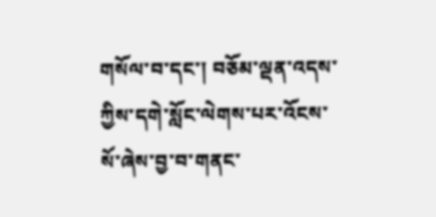གསོལ་བ་དང་། བཅོམ་ལྡན་འདས་ ཀྱིས་དགེ་སློང་ལེགས་པར་འོངས་སོ་ཞེས་བྱ་བ་གནང་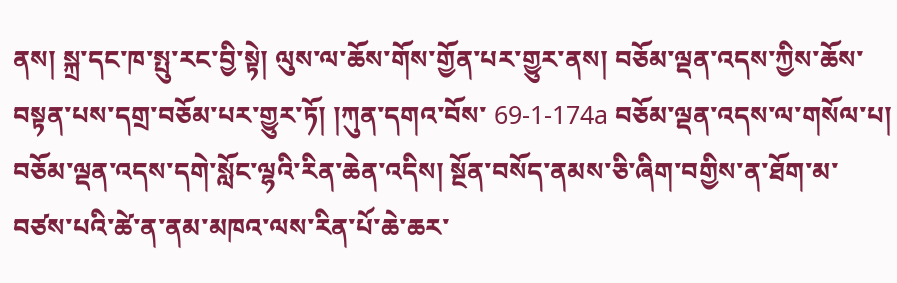ནས། སྐྲ་དང་ཁ་སྤུ་རང་བྱི་སྟེ། ལུས་ལ་ཆོས་གོས་གྱོན་པར་གྱུར་ནས། བཅོམ་ལྡན་འདས་ཀྱིས་ཆོས་བསྟན་པས་དགྲ་བཅོམ་པར་གྱུར་ཏོ། །ཀུན་དགའ་བོས་ 69-1-174a བཅོམ་ལྡན་འདས་ལ་གསོལ་པ། བཅོམ་ལྡན་འདས་དགེ་སློང་ལྷའི་རིན་ཆེན་འདིས། སྔོན་བསོད་ནམས་ཅི་ཞིག་བགྱིས་ན་ཐོག་མ་བཙས་པའི་ཚེ་ན་ནམ་མཁའ་ལས་རིན་པོ་ཆེ་ཆར་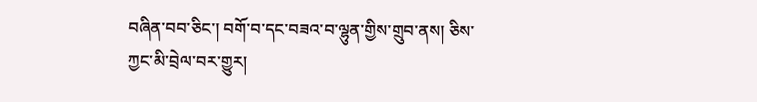བཞིན་བབ་ཅིང་། བགོ་བ་དང་བཟའ་བ་ལྷུན་གྱིས་གྲུབ་ནས། ཅིས་ཀྱང་མི་བྲེལ་བར་གྱུར།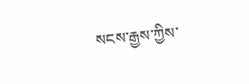སངས་རྒྱས་ཀྱིས་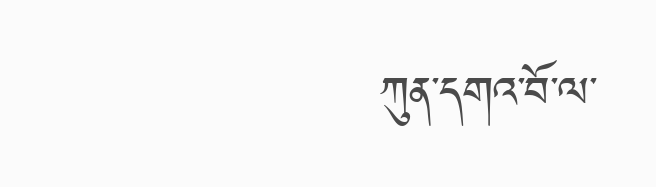ཀུན་དགའ་བོ་ལ་